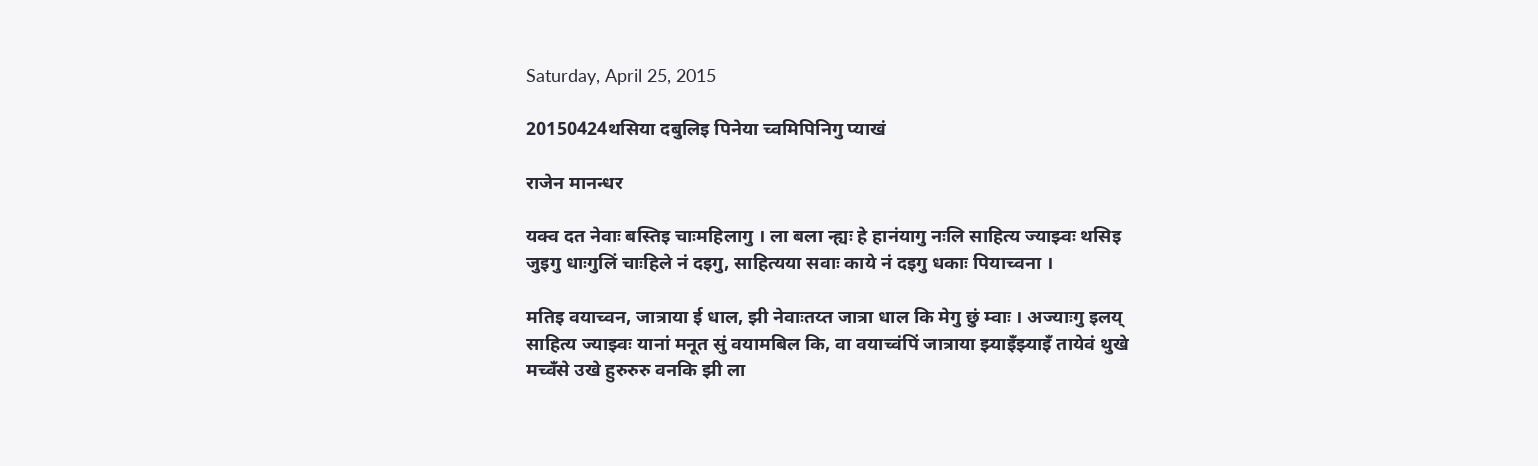Saturday, April 25, 2015

20150424थसिया दबुलिइ पिनेया च्वमिपिनिगु प्याखं

राजेन मानन्धर

यक्व दत नेवाः बस्तिइ चाःमहिलागु । ला बला न्ह्यः हे हानंयागु नःलि साहित्य ज्याझ्वः थसिइ जुइगु धाःगुलिं चाःहिले नं दइगु, साहित्यया सवाः काये नं दइगु धकाः पियाच्वना ।

मतिइ वयाच्वन, जात्राया ई धाल, झी नेवाःतय्त जात्रा धाल कि मेगु छुं म्वाः । अज्याःगु इलय् साहित्य ज्याझ्वः यानां मनूत सुं वयामबिल कि, वा वयाच्वंपिं जात्राया झ्याइँझ्याइँ तायेवं थुखे मच्वँसे उखे हुरुरुरु वनकि झी ला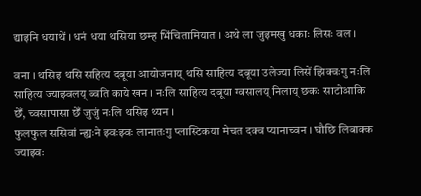द्याइनि धयाथें । धनं धया थसिया छम्ह भिंचितामियात । अथे ला जुइमखु धकाः लिसः वल ।

वना । थसिइ थसि सहित्य दबूया आयोजनाय् थसि साहित्य दबूया उलेज्या लिसें झिक्वःगु नःलि साहित्य ज्याझ्वलय् ब्वति काये खन । नःलि साहित्य दबूया ग्वसालय् निलाय् छकः साटोआकि छेँ, च्वसापासा छेँ जुजुं नःलि थसिइ थ्यन ।
फुलफुल ससिवां न्ह्यःने झ्वःझ्वः लानातःगु प्लास्टिकया मेचत दक्व प्यानाच्वन । घौछि लिबाक्क ज्याझ्वः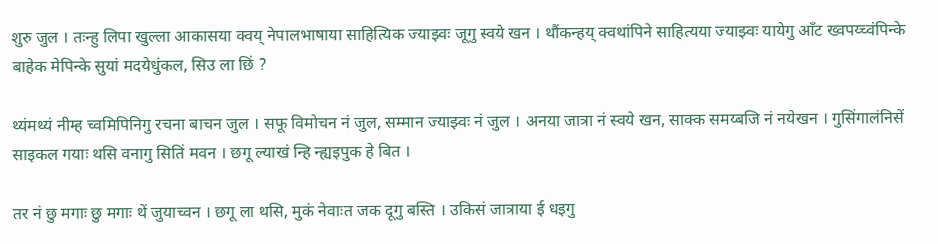शुरु जुल । तःन्हु लिपा खुल्ला आकासया क्वय् नेपालभाषाया साहित्यिक ज्याझ्वः जूगु स्वये खन । थौंकन्हय् क्वथांपिने साहित्यया ज्याझ्वः यायेगु आँट ख्वपय्च्वंपिन्के बाहेक मेपिन्के सुयां मदयेधुंकल, सिउ ला छिं ?

थ्यंमथ्यं नीम्ह च्वमिपिनिगु रचना बाचन जुल । सफू विमोचन नं जुल, सम्मान ज्याझ्वः नं जुल । अनया जात्रा नं स्वये खन, साक्क समय्बजि नं नयेखन । गुसिंगालंनिसें साइकल गयाः थसि वनागु सितिं मवन । छगू ल्याखं न्हि न्ह्यइपुक हे बित ।

तर नं छु मगाः छु मगाः थें जुयाच्वन । छगू ला थसि, मुकं नेवाःत जक दूगु बस्ति । उकिसं जात्राया ई धइगु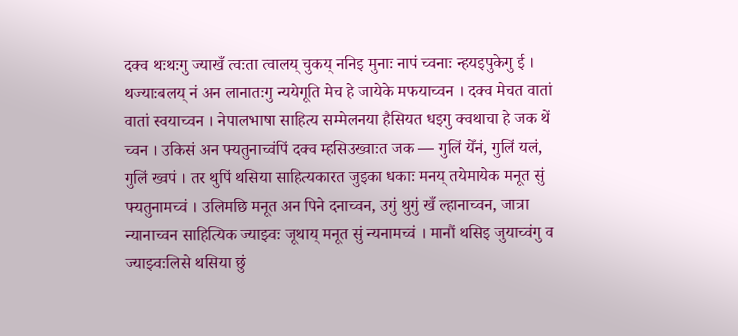दक्व थःथःगु ज्याखँ त्वःता त्वालय् चुकय् ननिइ मुनाः नापं च्वनाः न्हयइपुकेगु ई । थज्याःबलय् नं अन लानातःगु न्ययेगूति मेच हे जायेके मफयाच्वन । दक्व मेचत वातां वातां स्वयाच्वन । नेपालभाषा साहित्य सम्मेलनया हैसियत धइगु क्वथाचा हे जक थें च्वन । उकिसं अन फ्यतुनाच्वंपिं दक्व म्हसिउख्वाःत जक — गुलिं येँनं, गुलिं यलं, गुलिं ख्वपं । तर थुपिं थसिया साहित्यकारत जुइका धकाः मनय् तयेमायेक मनूत सुं फ्यतुनामच्वं । उलिमछि मनूत अन पिने दनाच्वन, उगुं थुगुं खँ ल्हानाच्वन, जात्रा न्यानाच्वन साहित्यिक ज्याझ्वः जूथाय् मनूत सुं न्यनामच्वं । मानौं थसिइ जुयाच्वंगु व ज्याझ्वःलिसे थसिया छुं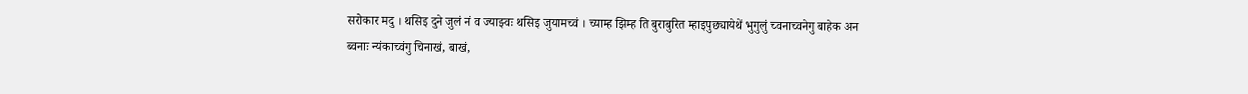सरोकार मदु । थसिइ दुने जुलं नं व ज्याझ्वः थसिइ जुयामच्वं । च्याम्ह झिम्ह ति बुराबुरित म्हाइपुछ्यायेथें भुगुलुं च्वनाच्वनेगु बाहेक अन ब्वनाः न्यंकाच्वंगु चिनाखं, बाखं,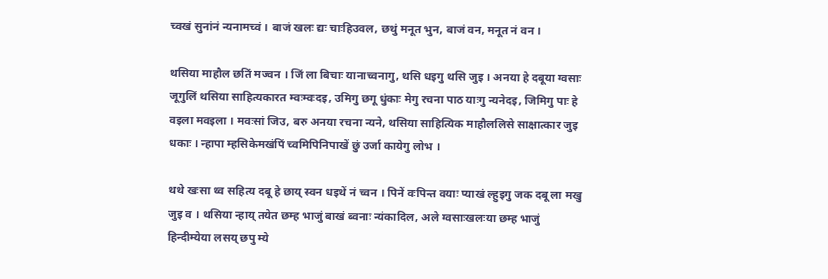च्वखं सुनांनं न्यनामच्वं । बाजं खलः द्यः चाःहिउवल, छथुं मनूत भुन, बाजं वन, मनूत नं वन ।

थसिया माहौल छतिं मज्वन । जिं ला बिचाः यानाच्वनागु, थसि धइगु थसि जुइ । अनया हे दबूया ग्वसाः जूगुलिं थसिया साहित्यकारत म्वःम्वःदइ, उमिगु छगू धुंकाः मेगु रचना पाठ याःगु न्यनेदइ, जिमिगु पाः हे वइला मवइला । मवःसां जिउ, बरु अनया रचना न्यने, थसिया साहित्यिक माहौललिसे साक्षात्कार जुइ धकाः । न्हापा म्हसिकेमखंपिं च्वमिपिनिपाखें छुं उर्जा कायेगु लोभ ।

थथे खःसा थ्व सहित्य दबू हे छाय् स्वन धइथें नं च्वन । पिनें वःपिन्त वयाः प्याखं ल्हुइगु जक दबू ला मखु जुइ व । थसिया न्हाय् तयेत छम्ह भाजुं बाखं ब्वनाः न्यंकादिल, अले ग्वसाःखलःया छम्ह भाजुं हिन्दीम्येया लसय् छपु म्ये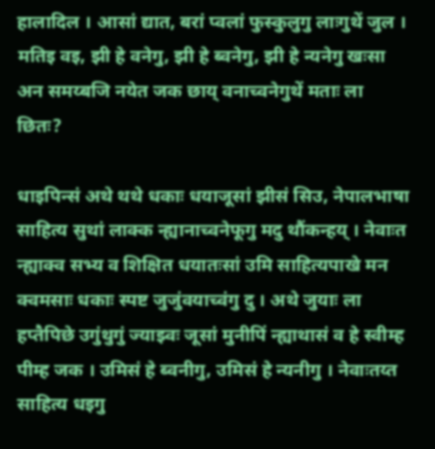हालादिल । आसां द्यात, बरां प्वलां फुस्कुलुगु लाःगुथें जुल । मतिइ वइ, झी हे वनेगु, झी हे ब्वनेगु, झी हे न्यनेगु खःसा अन समय्बजि नयेत जक छाय् वनाच्वनेगुथें मताः ला छितः?

धाइपिन्सं अथे थथे धकाः धयाजूसां झीसं सिउ, नेपालभाषा साहित्य सुथां लाक्क न्ह्यानाच्वनेफूगु मदु थौंकन्हय् । नेवाःत न्ह्याक्व सभ्य व शिक्षित धयातःसां उमि साहित्यपाखे मन क्वमसाः धकाः स्पष्ट जुजुंवयाच्वंगु दु । अथे जुयाः ला हप्तैपिछे उगुंथुगुं ज्याझ्वः जूसां मुनीपिं न्ह्याथासं व हे स्वीम्ह पीम्ह जक । उमिसं हे ब्वनीगु, उमिसं हे न्यनीगु । नेवाःतय्त साहित्य धइगु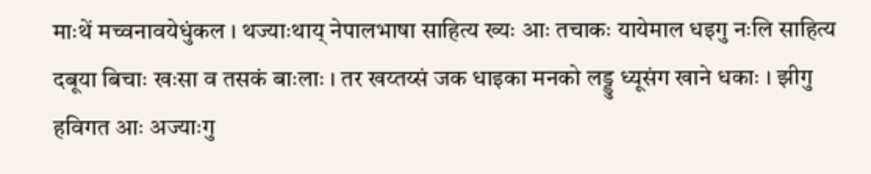माःथें मच्वनावयेधुंकल । थज्याःथाय् नेपालभाषा साहित्य ख्यः आः तचाकः यायेमाल धइगु नःलि साहित्य दबूया बिचाः खःसा व तसकं बाःलाः । तर खय्तय्सं जक धाइका मनको लड्डु ध्यूसंग खाने धकाः । झीगु हविगत आः अज्याःगु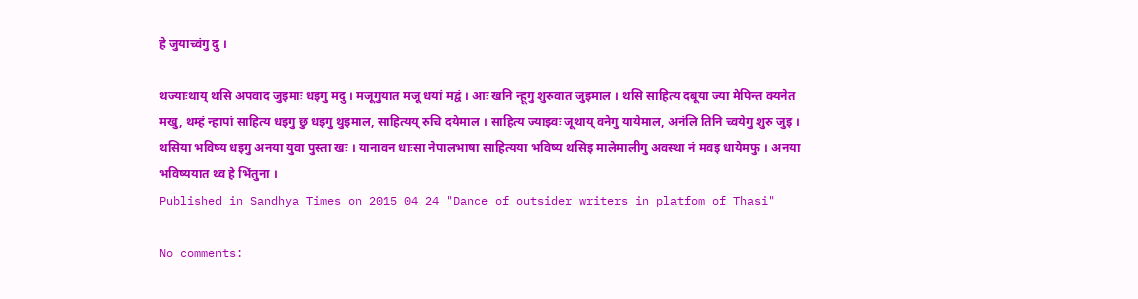हे जुयाच्वंगु दु ।

थज्याःथाय् थसि अपवाद जुइमाः धइगु मदु । मजूगुयात मजू धयां मद्वं । आः खनि न्हूगु शुरुवात जुइमाल । थसि साहित्य दबूया ज्या मेपिन्त क्यनेत मखु, थम्हं न्हापां साहित्य धइगु छु धइगु थुइमाल, साहित्यय् रुचि दयेमाल । साहित्य ज्याझ्वः जूथाय् वनेगु यायेमाल, अनंलि तिनि च्वयेगु शुरु जुइ । थसिया भविष्य धइगु अनया युवा पुस्ता खः । यानावन धाःसा नेपालभाषा साहित्यया भविष्य थसिइ मालेमालीगु अवस्था नं मवइ धायेमफु । अनया भविष्ययात थ्व हे भिंतुना ।
Published in Sandhya Times on 2015 04 24 "Dance of outsider writers in platfom of Thasi"

No comments: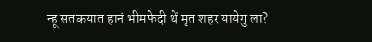न्हू सतकयात हानं भीमफेदी थें मृत शहर यायेगु ला?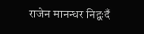राजेन मानन्धर निद्वःदँ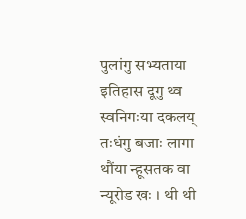पुलांगु सभ्यताया इतिहास दूगु थ्व स्वनिगःया दकलय् तःधंगु बजाः लागा थौंया न्हूसतक वा न्यूरोड खः । थी थी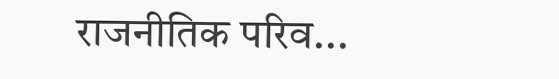राजनीतिक परिव...